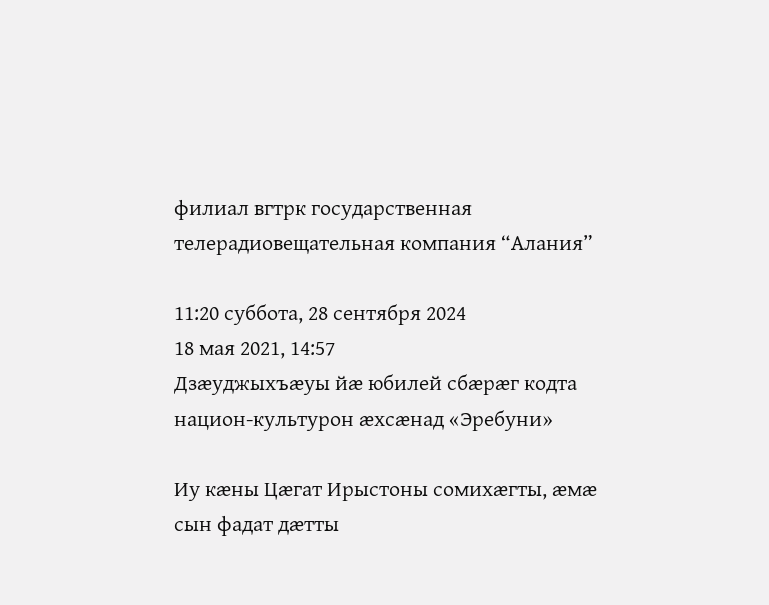филиал вгтрк государственная телерадиовещательная компания “Алания”

11:20 суббота, 28 сентября 2024
18 мая 2021, 14:57
Дзæуджыхъæуы йæ юбилей сбæрæг кодта национ-культурон æхсæнад «Эребуни»

Иу кæны Цæгат Ирыстоны сомихæгты, æмæ сын фадат дæтты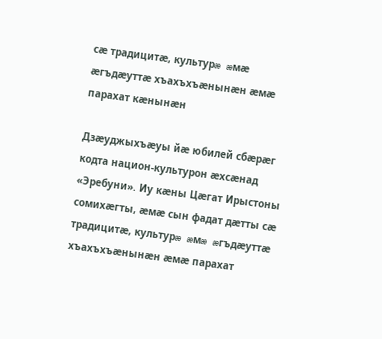сæ традицитæ, культурæ æмæ æгъдæуттæ хъахъхъæнынæн æмæ парахат кæнынæн

Дзæуджыхъæуы йæ юбилей сбæрæг кодта национ-культурон æхсæнад «Эребуни». Иу кæны Цæгат Ирыстоны сомихæгты, æмæ сын фадат дæтты сæ традицитæ, культурæ æмæ æгъдæуттæ хъахъхъæнынæн æмæ парахат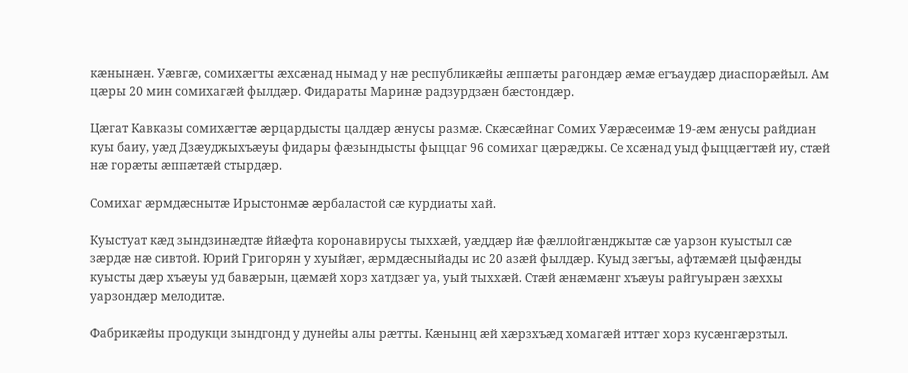кæнынæн. Уæвгæ, сомихæгты æхсæнад нымад у нæ республикæйы æппæты рагондæр æмæ егъаудæр диаспорæйыл. Ам цæры 20 мин сомихагæй фылдæр. Фидараты Маринæ радзурдзæн бæстондæр.

Цæгат Кавказы сомихæгтæ æрцардысты цалдæр æнусы размæ. Скæсæйнаг Сомих Уæрæсеимæ 19-æм æнусы райдиан куы баиу, уæд Дзæуджыхъæуы фидары фæзындысты фыццаг 96 сомихаг цæрæджы. Се хсæнад уыд фыццæгтæй иу, стæй нæ горæты æппæтæй стырдæр.

Сомихаг æрмдæснытæ Ирыстонмæ æрбаластой сæ курдиаты хай.

Куыстуат кæд зындзинæдтæ ййæфта коронавирусы тыххæй, уæддæр йæ фæллойгæнджытæ сæ уарзон куыстыл сæ зæрдæ нæ сивтой. Юрий Григорян у хуыйæг, æрмдæсныйады ис 20 азæй фылдæр. Куыд зæгъы, афтæмæй цыфæнды куысты дæр хъæуы уд бавæрын, цæмæй хорз хатдзæг уа, уый тыххæй. Стæй æнæмæнг хъæуы райгуырæн зæххы уарзондæр мелодитæ.

Фабрикæйы продукци зындгонд у дунейы алы рæтты. Кæнынц æй хæрзхъæд хомагæй иттæг хорз кусæнгæрзтыл.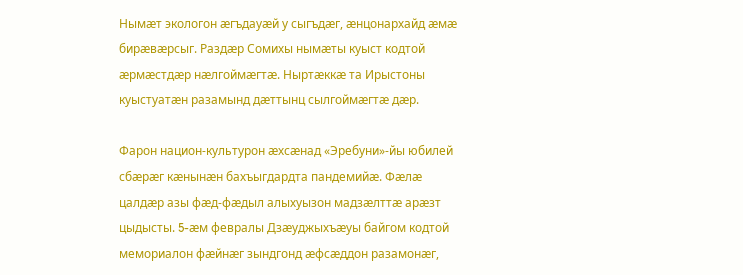Нымæт экологон æгъдауæй у сыгъдæг, æнцонархайд æмæ бирæвæрсыг. Раздæр Сомихы нымæты куыст кодтой æрмæстдæр нæлгоймæгтæ. Ныртæккæ та Ирыстоны куыстуатæн разамынд дæттынц сылгоймæгтæ дæр.

Фарон национ-культурон æхсæнад «Эребуни»-йы юбилей сбæрæг кæнынæн бахъыгдардта пандемийæ. Фæлæ цалдæр азы фæд-фæдыл алыхуызон мадзæлттæ арæзт цыдысты. 5-æм февралы Дзæуджыхъæуы байгом кодтой мемориалон фæйнæг зындгонд æфсæддон разамонæг,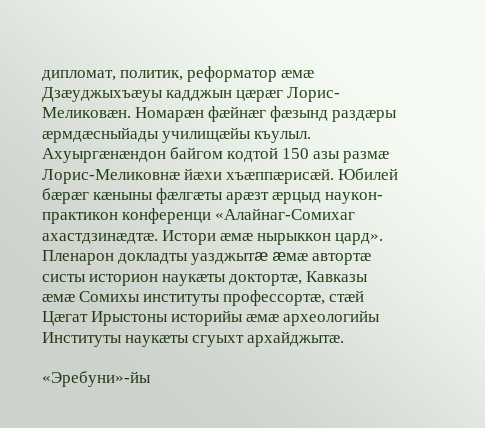дипломат, политик, реформатор æмæ Дзæуджыхъæуы кадджын цæрæг Лорис-Меликовæн. Номарæн фæйнæг фæзынд раздæры æрмдæсныйады училищæйы къулыл. Ахуыргæнæндон байгом кодтой 150 азы размæ Лорис-Меликовнæ йæхи хъæппæрисæй. Юбилей бæрæг кæныны фæлгæты арæзт æрцыд наукон-практикон конференци «Алайнаг-Сомихаг ахастдзинæдтæ. Истори æмæ нырыккон цард». Пленарон докладты уазджытæ æмæ автортæ систы историон наукæты доктортæ, Кавказы æмæ Сомихы институты профессортæ, стæй Цæгат Ирыстоны историйы æмæ археологийы Институты наукæты сгуыхт архайджытæ.

«Эребуни»-йы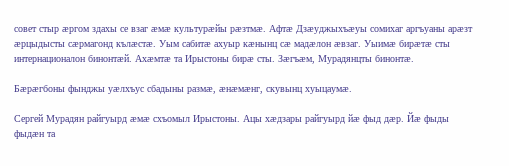совет стыр æргом здахы се взаг æмæ культурæйы рæзтмæ. Афтæ Дзæуджыхъæуы сомихаг аргъуаны арæзт æрцыдысты сæрмагонд кълæстæ. Уым сабитæ ахуыр кæнынц сæ мадæлон æвзаг. Уыимæ бирæтæ сты интернационалон бинонтæй. Ахæмтæ та Ирыстоны бирæ сты. Зæгъæм, Мурадянцты бинонтæ.

Бæрæгбоны фынджы уæлхъус сбадыны размæ, æнæмæнг, скувынц хуыцаумæ.

Сергей Мурадян райгуырд æмæ схъомыл Ирыстоны. Ацы хæдзары райгуырд йæ фыд дæр. Йæ фыды фыдæн та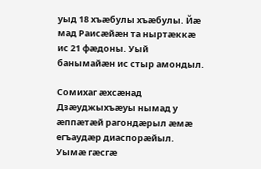уыд 18 хъæбулы хъæбулы. Йæ мад Раисæйæн та ныртæккæ ис 21 фæдоны. Уый банымайæн ис стыр амондыл.

Сомихаг æхсæнад Дзæуджыхъæуы нымад у æппæтæй рагондæрыл æмæ егъаудæр диаспорæйыл. Уымæ гæсгæ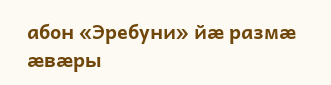абон «Эребуни» йæ размæ æвæры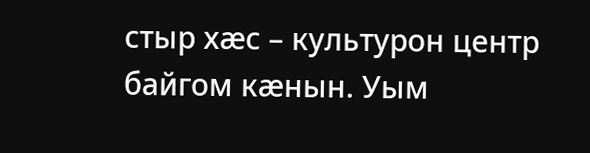стыр хæс – культурон центр байгом кæнын. Уым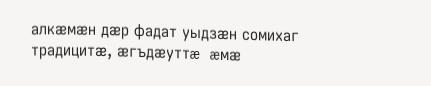алкæмæн дæр фадат уыдзæн сомихаг традицитæ, æгъдæуттæ æмæ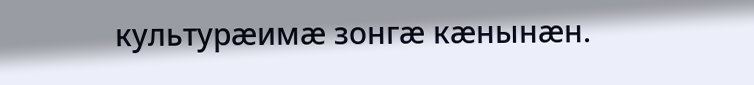культурæимæ зонгæ кæнынæн.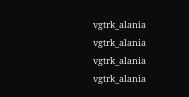vgtrk_alania
vgtrk_alania
vgtrk_alania
vgtrk_alania